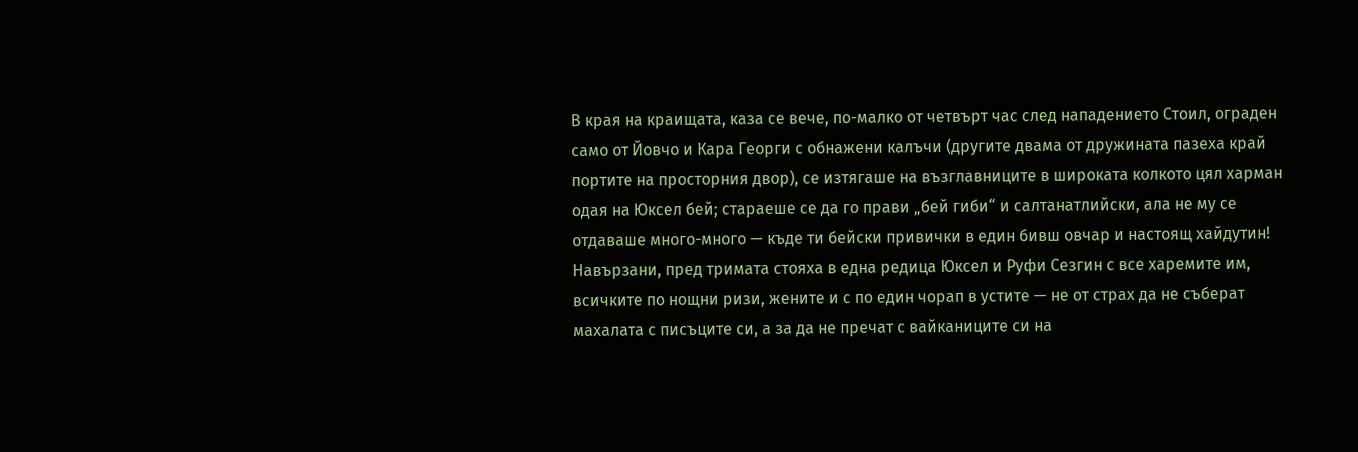В края на краищата, каза се вече, по-малко от четвърт час след нападението Стоил, ограден само от Йовчо и Кара Георги с обнажени калъчи (другите двама от дружината пазеха край портите на просторния двор), се изтягаше на възглавниците в широката колкото цял харман одая на Юксел бей; стараеше се да го прави „бей гиби“ и салтанатлийски, ала не му се отдаваше много-много — къде ти бейски привички в един бивш овчар и настоящ хайдутин! Навързани, пред тримата стояха в една редица Юксел и Руфи Сезгин с все харемите им, всичките по нощни ризи, жените и с по един чорап в устите — не от страх да не съберат махалата с писъците си, а за да не пречат с вайканиците си на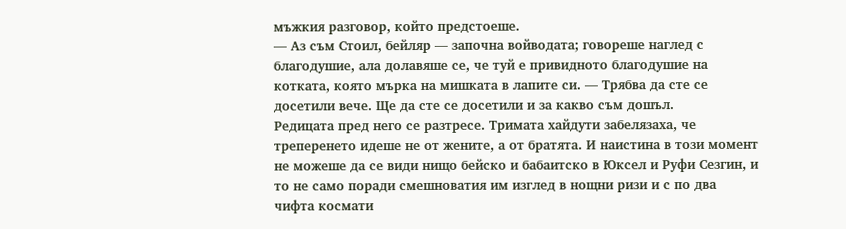мъжкия разговор, който предстоеше.
— Аз съм Стоил, бейляр — започна войводата; говореше наглед с благодушие, ала долавяше се, че туй е привидното благодушие на котката, която мърка на мишката в лапите си. — Трябва да сте се досетили вече. Ще да сте се досетили и за какво съм дошъл.
Редицата пред него се разтресе. Тримата хайдути забелязаха, че треперенето идеше не от жените, а от братята. И наистина в този момент не можеше да се види нищо бейско и бабаитско в Юксел и Руфи Сезгин, и то не само поради смешноватия им изглед в нощни ризи и с по два чифта космати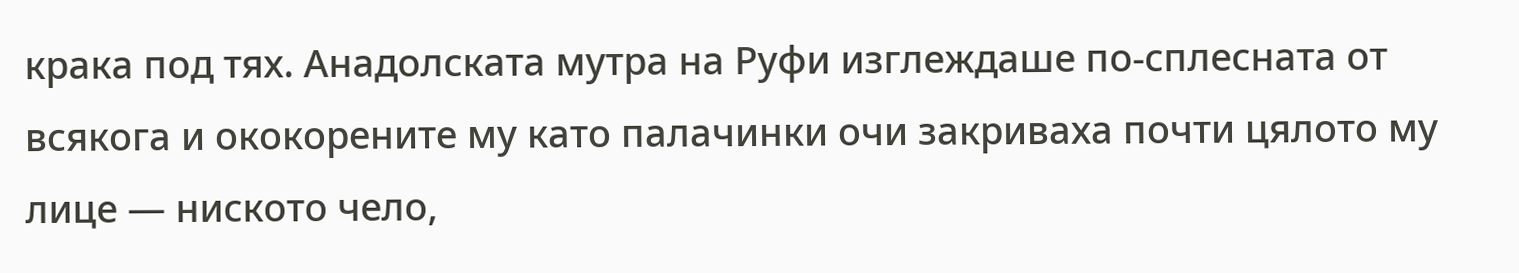крака под тях. Анадолската мутра на Руфи изглеждаше по-сплесната от всякога и ококорените му като палачинки очи закриваха почти цялото му лице — ниското чело,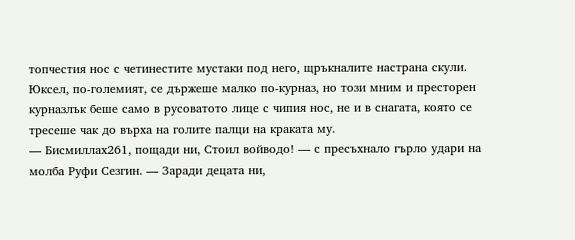топчестия нос с четинестите мустаки под него, щръкналите настрана скули. Юксел, по-големият, се държеше малко по-курназ, но този мним и престорен курназлък беше само в русоватото лице с чипия нос, не и в снагата, която се тресеше чак до върха на голите палци на краката му.
— Бисмиллах261, пощади ни, Стоил войводо! — с пресъхнало гърло удари на молба Руфи Сезгин. — Заради децата ни,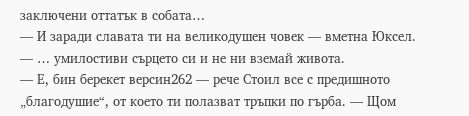заключени оттатък в собата…
— И заради славата ти на великодушен човек — вметна Юксел.
— … умилостиви сърцето си и не ни вземай живота.
— Е, бин берекет версин262 — рече Стоил все с предишното „благодушие“, от което ти полазват тръпки по гърба. — Щом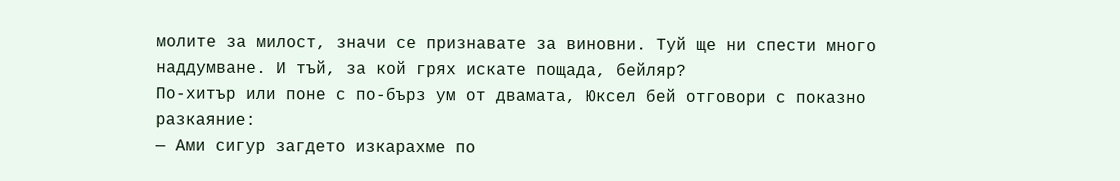молите за милост, значи се признавате за виновни. Туй ще ни спести много наддумване. И тъй, за кой грях искате пощада, бейляр?
По-хитър или поне с по-бърз ум от двамата, Юксел бей отговори с показно разкаяние:
— Ами сигур загдето изкарахме по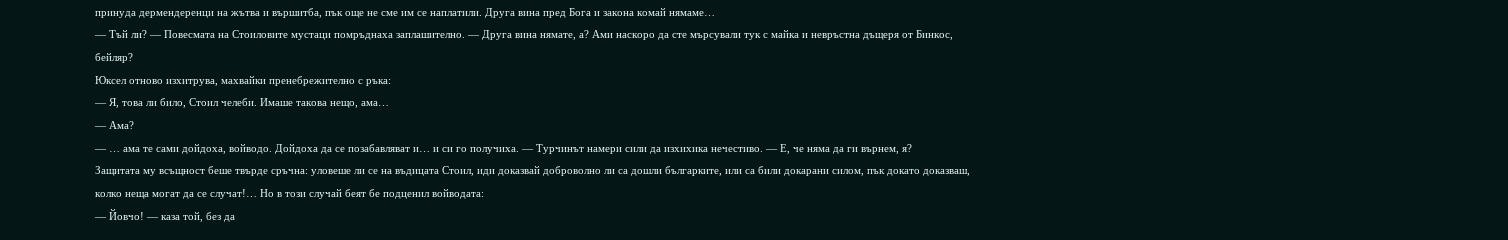принуда дермендеренци на жътва и вършитба, пък още не сме им се наплатили. Друга вина пред Бога и закона комай нямаме…
— Тъй ли? — Повесмата на Стоиловите мустаци помръднаха заплашително. — Друга вина нямате, а? Ами наскоро да сте мърсували тук с майка и невръстна дъщеря от Бинкос, бейляр?
Юксел отново изхитрува, махвайки пренебрежително с ръка:
— Я, това ли било, Стоил челеби. Имаше такова нещо, ама…
— Ама?
— … ама те сами дойдоха, войводо. Дойдоха да се позабавляват и… и си го получиха. — Турчинът намери сили да изхихика нечестиво. — Е, че няма да ги върнем, я?
Защитата му всъщност беше твърде сръчна: уловеше ли се на въдицата Стоил, иди доказвай доброволно ли са дошли българките, или са били докарани силом, пък докато доказваш, колко неща могат да се случат!… Но в този случай беят бе подценил войводата:
— Йовчо! — каза той, без да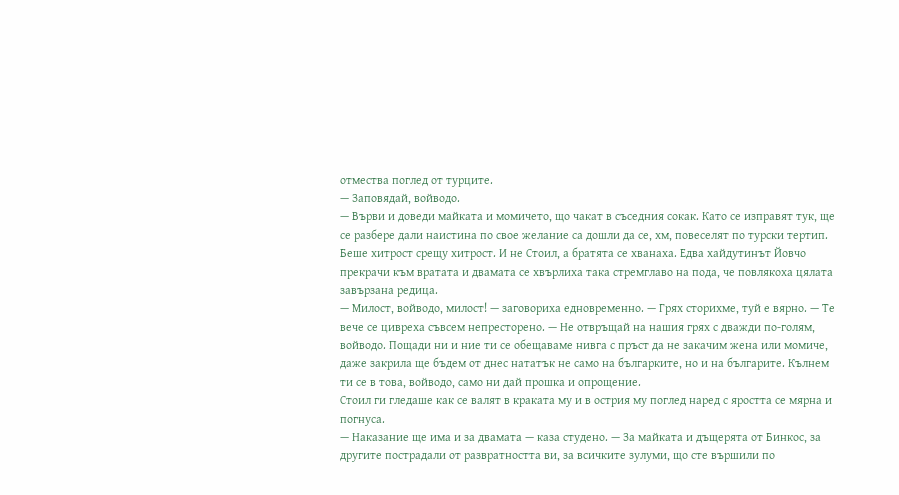отмества поглед от турците.
— Заповядай, войводо.
— Върви и доведи майката и момичето, що чакат в съседния сокак. Като се изправят тук, ще се разбере дали наистина по свое желание са дошли да се, хм, повеселят по турски тертип.
Беше хитрост срещу хитрост. И не Стоил, а братята се хванаха. Едва хайдутинът Йовчо прекрачи към вратата и двамата се хвърлиха така стремглаво на пода, че повлякоха цялата завързана редица.
— Милост, войводо, милост! — заговориха едновременно. — Грях сторихме, туй е вярно. — Те вече се цивреха съвсем непресторено. — Не отвръщай на нашия грях с дважди по-голям, войводо. Пощади ни и ние ти се обещаваме нивга с пръст да не закачим жена или момиче, даже закрила ще бъдем от днес нататък не само на българките, но и на българите. Кълнем ти се в това, войводо, само ни дай прошка и опрощение.
Стоил ги гледаше как се валят в краката му и в острия му поглед наред с яростта се мярна и погнуса.
— Наказание ще има и за двамата — каза студено. — За майката и дъщерята от Бинкос, за другите пострадали от развратността ви, за всичките зулуми, що сте вършили по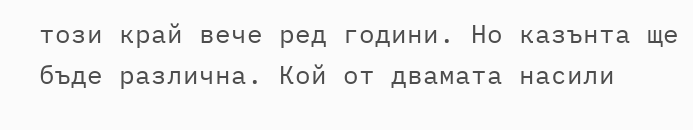този край вече ред години. Но казънта ще бъде различна. Кой от двамата насили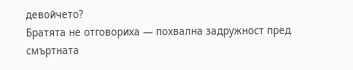девойчето?
Братята не отговориха — похвална задружност пред смъртната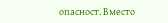опасност. Вместо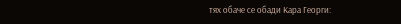тях обаче се обади Кара Георги: